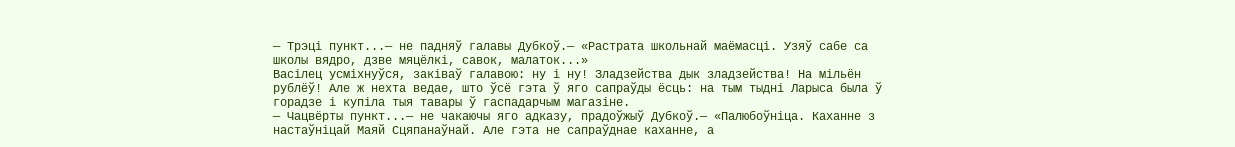— Трэці пункт...— не падняў галавы Дубкоў.— «Растрата школьнай маёмасці. Узяў сабе са школы вядро, дзве мяцёлкі, савок, малаток...»
Васілец усміхнуўся, заківаў галавою: ну і ну! Зладзейства дык зладзейства! На мільён рублёў! Але ж нехта ведае, што ўсё гэта ў яго сапраўды ёсць: на тым тыдні Ларыса была ў горадзе і купіла тыя тавары ў гаспадарчым магазіне.
— Чацвёрты пункт...— не чакаючы яго адказу, прадоўжыў Дубкоў.— «Палюбоўніца. Каханне з настаўніцай Маяй Сцяпанаўнай. Але гэта не сапраўднае каханне, а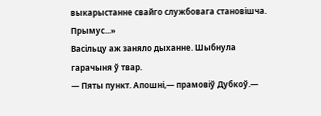выкарыстанне свайго службовага становішча. Прымус...»
Васільцу аж заняло дыханне. Шыбнула гарачыня ў твар.
— Пяты пункт. Апошні,— прамовіў Дубкоў.—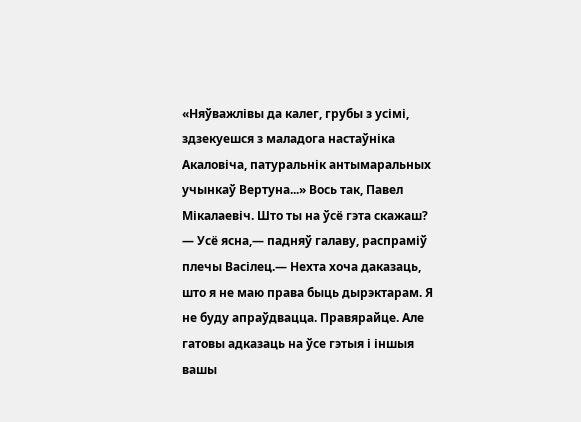«Няўважлівы да калег, грубы з усімі, здзекуешся з маладога настаўніка Акаловіча, патуральнік антымаральных учынкаў Вертуна...» Вось так, Павел Мікалаевіч. Што ты на ўсё гэта скажаш?
— Усё ясна,— падняў галаву, распраміў плечы Васілец.— Нехта хоча даказаць, што я не маю права быць дырэктарам. Я не буду апраўдвацца. Правярайце. Але гатовы адказаць на ўсе гэтыя і іншыя вашы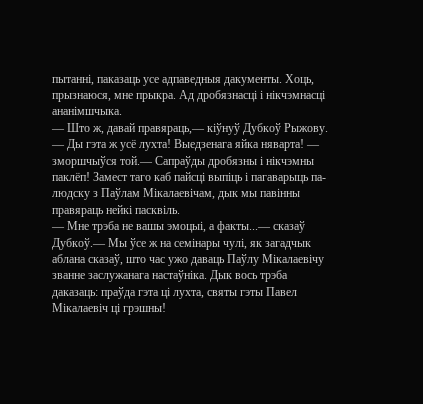пытанні, паказаць усе адпаведныя дакументы. Хоць, прызнаюся, мне прыкра. Ад дробязнасці і нікчэмнасці ананімшчыка.
— Што ж, давай правяраць,— кіўнуў Дубкоў Рыжову.
— Ды гэта ж усё лухта! Выедзенага яйка няварта! — зморшчыўся той.— Сапраўды дробязны і нікчэмны паклёп! Замест таго каб пайсці выпіць і пагаварыць па-людску з Паўлам Мікалаевічам, дык мы павінны правяраць нейкі пасквіль.
— Мне трэба не вашы эмоцыі, а факты...— сказаў Дубкоў.— Мы ўсе ж на семінары чулі, як загадчык аблана сказаў, што час ужо даваць Паўлу Мікалаевічу званне заслужанага настаўніка. Дык вось трэба даказаць: праўда гэта ці лухта, святы гэты Павел Мікалаевіч ці грэшны!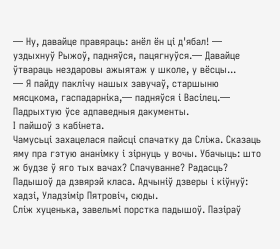— Ну, давайце правяраць: анёл ён ці д'ябал! — уздыхнуў Рыжоў, падняўся, пацягнуўся.— Давайце ўтвараць нездаровы ажыятаж у школе, у вёсцы...
— Я пайду паклічу нашых завучаў, старшыню мясцкома, гаспадарніка,— падняўся і Васілец.— Падрыхтую ўсе адпаведныя дакументы.
І пайшоў з кабінета.
Чамусьці захацелася пайсці спачатку да Сліжа. Сказаць яму пра гэтую ананімку і зірнуць у вочы. Убачыць: што ж будзе ў яго тых вачах? Спачуванне? Радасць?
Падышоў да дзвярэй класа. Адчыніў дзверы і кіўнуў: хадзі, Уладзімір Пятровіч, сюды.
Сліж хуценька, завельмі порстка падышоў. Пазіраў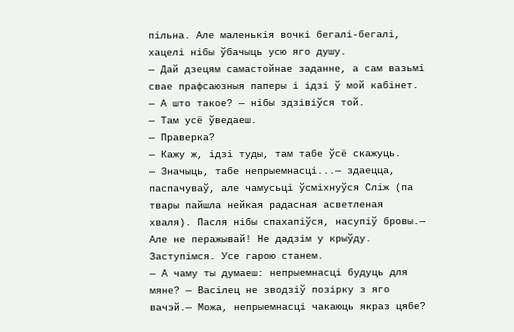пільна. Але маленькія вочкі бегалі-бегалі, хацелі нібы ўбачыць усю яго душу.
— Дай дзецям самастойнае заданне, а сам вазьмі свае прафсаюзныя паперы і ідзі ў мой кабінет.
— А што такое? — нібы здзівіўся той.
— Там усё ўведаеш.
— Праверка?
— Кажу ж, ідзі туды, там табе ўсё скажуць.
— Значыць, табе непрыемнасці...— здаецца, паспачуваў, але чамусьці ўсміхнуўся Сліж (па твары пайшла нейкая радасная асветленая хваля). Пасля нібы спахапіўся, насупіў бровы.— Але не перажывай! Не дадзім у крыўду. Заступімся. Усе гарою станем.
— А чаму ты думаеш: непрыемнасці будуць для мяне? — Васілец не зводзіў позірку з яго вачэй.— Можа, непрыемнасці чакаюць якраз цябе?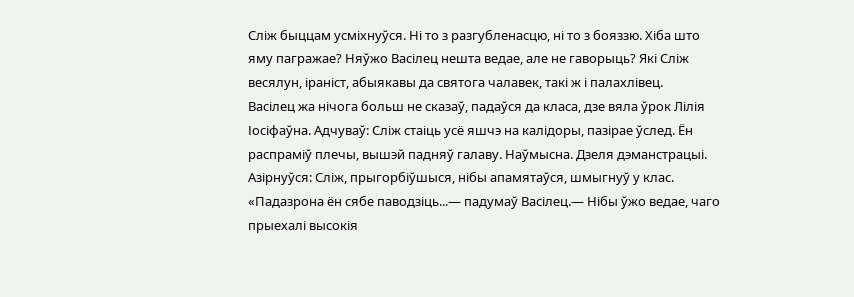Сліж быццам усміхнуўся. Ні то з разгубленасцю, ні то з бояззю. Хіба што яму пагражае? Няўжо Васілец нешта ведае, але не гаворыць? Які Сліж весялун, іраніст, абыякавы да святога чалавек, такі ж і палахлівец.
Васілец жа нічога больш не сказаў, падаўся да класа, дзе вяла ўрок Лілія Іосіфаўна. Адчуваў: Сліж стаіць усё яшчэ на калідоры, пазірае ўслед. Ён распраміў плечы, вышэй падняў галаву. Наўмысна. Дзеля дэманстрацыі. Азірнуўся: Сліж, прыгорбіўшыся, нібы апамятаўся, шмыгнуў у клас.
«Падазрона ён сябе паводзіць...— падумаў Васілец.— Нібы ўжо ведае, чаго прыехалі высокія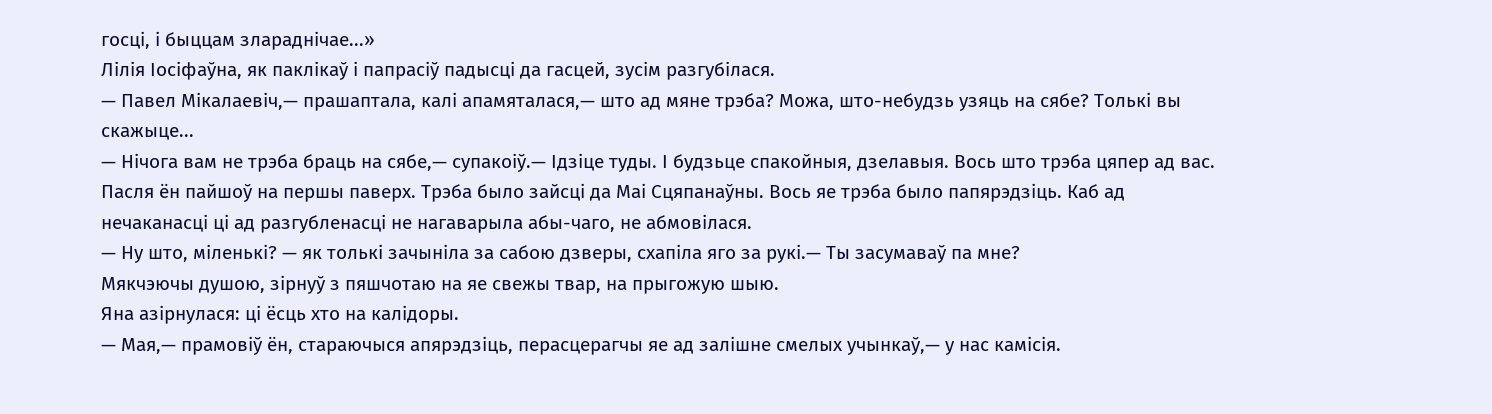госці, і быццам злараднічае...»
Лілія Іосіфаўна, як паклікаў і папрасіў падысці да гасцей, зусім разгубілася.
— Павел Мікалаевіч,— прашаптала, калі апамяталася,— што ад мяне трэба? Можа, што-небудзь узяць на сябе? Толькі вы скажыце...
— Нічога вам не трэба браць на сябе,— супакоіў.— Ідзіце туды. І будзьце спакойныя, дзелавыя. Вось што трэба цяпер ад вас.
Пасля ён пайшоў на першы паверх. Трэба было зайсці да Маі Сцяпанаўны. Вось яе трэба было папярэдзіць. Каб ад нечаканасці ці ад разгубленасці не нагаварыла абы-чаго, не абмовілася.
— Ну што, міленькі? — як толькі зачыніла за сабою дзверы, схапіла яго за рукі.— Ты засумаваў па мне?
Мякчэючы душою, зірнуў з пяшчотаю на яе свежы твар, на прыгожую шыю.
Яна азірнулася: ці ёсць хто на калідоры.
— Мая,— прамовіў ён, стараючыся апярэдзіць, перасцерагчы яе ад залішне смелых учынкаў,— у нас камісія.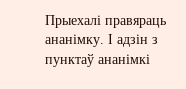Прыехалі правяраць ананімку. І адзін з пунктаў ананімкі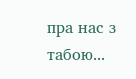пра нас з табою...